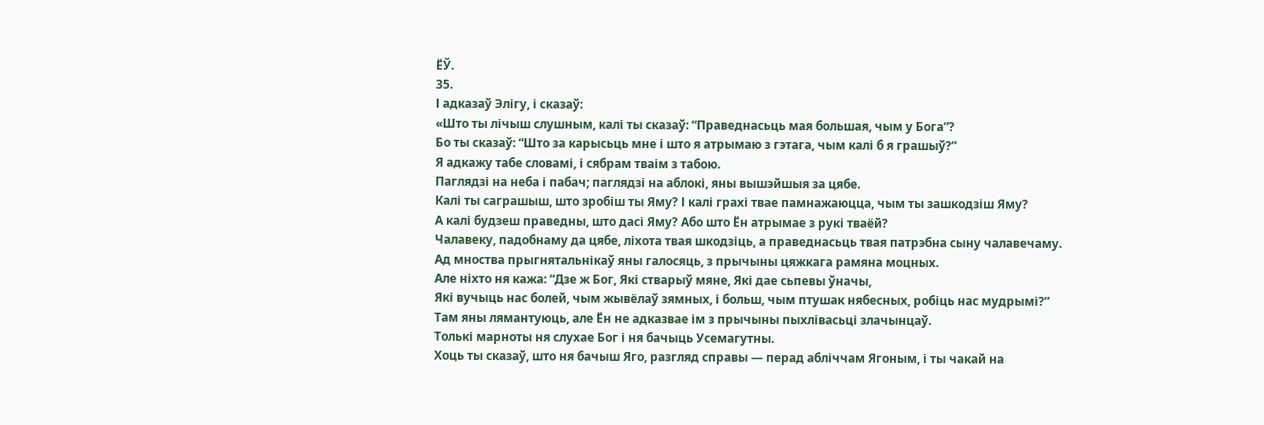ЁЎ.
35.
І адказаў Элігу, і сказаў:
«Што ты лічыш слушным, калі ты сказаў: “Праведнасьць мая большая, чым у Бога”?
Бо ты сказаў: “Што за карысьць мне і што я атрымаю з гэтага, чым калі б я грашыў?”
Я адкажу табе словамі, і сябрам тваім з табою.
Паглядзі на неба і пабач; паглядзі на аблокі, яны вышэйшыя за цябе.
Калі ты саграшыш, што зробіш ты Яму? І калі грахі твае памнажаюцца, чым ты зашкодзіш Яму?
А калі будзеш праведны, што дасі Яму? Або што Ён атрымае з рукі тваёй?
Чалавеку, падобнаму да цябе, ліхота твая шкодзіць, а праведнасьць твая патрэбна сыну чалавечаму.
Ад мноства прыгнятальнікаў яны галосяць, з прычыны цяжкага рамяна моцных.
Але ніхто ня кажа: “Дзе ж Бог, Які стварыў мяне, Які дае сьпевы ўначы,
Які вучыць нас болей, чым жывёлаў зямных, і больш, чым птушак нябесных, робіць нас мудрымі?”
Там яны лямантуюць, але Ён не адказвае ім з прычыны пыхлівасьці злачынцаў.
Толькі марноты ня слухае Бог і ня бачыць Усемагутны.
Хоць ты сказаў, што ня бачыш Яго, разгляд справы — перад абліччам Ягоным, і ты чакай на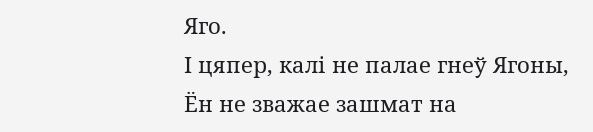Яго.
І цяпер, калі не палае гнеў Ягоны, Ён не зважае зашмат на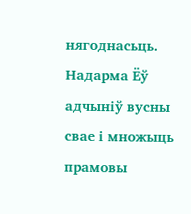нягоднасьць.
Надарма Ёў адчыніў вусны свае і множыць прамовы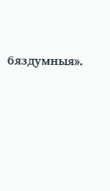бяздумныя».